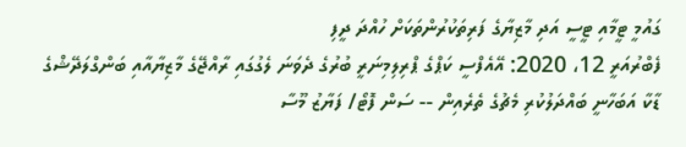ގައުމީ ޓީމާއި ޓީސީ އަދި މާޒިޔާގެ ފަރިތަކުރުންތަކަށް ހުއްދަ ދީފި
ފެބްރުއަރީ 12، 2020: އޭއެފްސީ ކަޕްގެ ޕްރިލިމިނަރީ ބުރުގެ ދެވަނަ ލެގުގައި ރާއްޖޭގެ މާޒިޔާއާއި ބަންގްލަދޭޝްގެ ޑާކާ އަބަހާނީ ބައްދަލުކުރި މެޗުގެ ތެރެއިން -- ސަން ފޮޓޯ/ ފަޔާޒު މޫސާ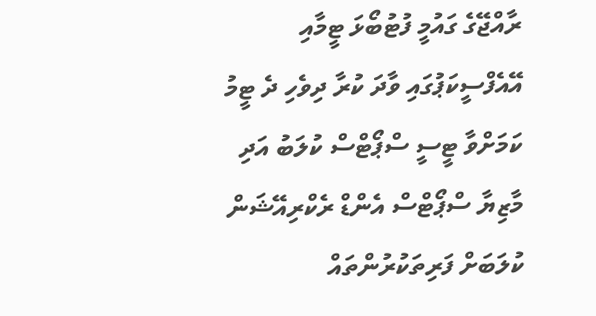ރާއްޖޭގެ ގައުމީ ފުޓުބޯޅަ ޓީމާއި އޭއެފްސީކަޕުގައި ވާދަ ކުރާ ދިވެހި ދެ ޓީމު ކަމަށްވާ ޓީސީ ސްޕޯޓްސް ކުލަބު އަދި މާޒިޔާ ސްޕޯޓްސް އެންޑް ރެކްރިއޭޝަން ކުލަބަށް ފަރިތަކުރުންތައް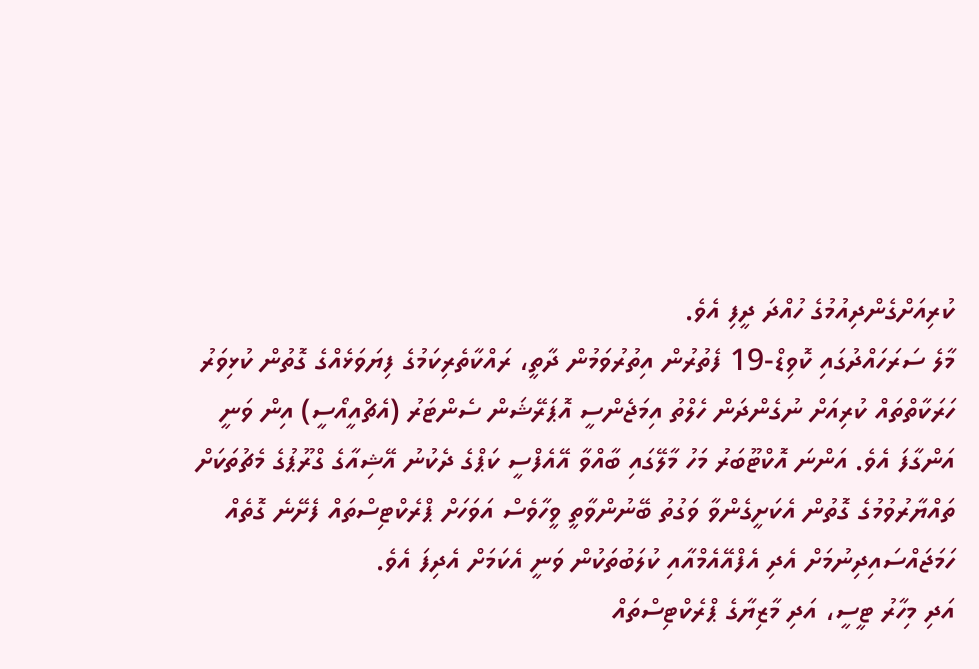ކުރިއަށްގެންދިއުމުގެ ހުއްދަ ދީފި އެވެ.
މާލެ ސަރަހައްދުގައި ކޮވިޑް-19 ފެތުރުން އިތުރުވަމުން ދާތީ، ރައްކާތެރިކަމުގެ ފިޔަވަޅެއްގެ ގޮތުން ކުޅިވަރު ހަރަކާތްތައް ކުރިއަށް ނުގެންދަން ހެލްތު އިމަޖެންސީ އޮޕަރޭޝަން ސެންޓަރު (އެޗްއީއޯސީ) އިން ވަނީ އަންގާފަ އެވެ. އަންނަ އޮކްޓޫބަރު މަހު މާލޭގައި ބާއްވާ އޭއެފްސީ ކަޕްގެ ދެކުނު އޭޝިއާގެ ގްރޫޕުގެ މެޗުތަކަށް ތައްޔާރުވުމުގެ ގޮތުން އެކަށީގެންވާ ވަގުތު ބޭނުންވާތީ ވީހާވެސް އަވަހަށް ޕްރެކްޓިސްތައް ފެށޭނެ ގޮތެއް ހަމަޖައްސައިދިނުމަށް އެދި އެފްއޭއެމްއާއި ކުލަބުތަކުން ވަނީ އެކަމަށް އެދިފަ އެވެ.
އަދި މިހާރު ޓީސީ، އަދި މާޒިޔާގެ ޕްރެކްޓިސްތައް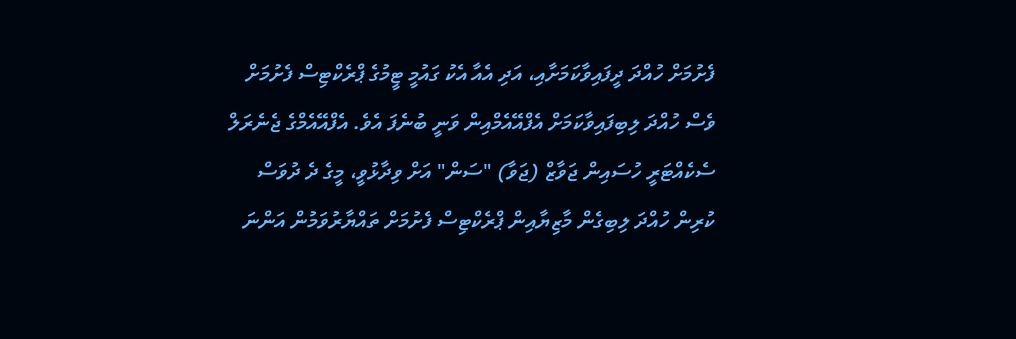ފެށުމަށް ހުއްދަ ދީފައިވާކަމަށާއި، އަދި އެއާ އެކު ގައުމީ ޓީމުގެ ޕްރެކްޓިސް ފެށުމަށް ވެސް ހުއްދަ ލިބިފައިވާކަމަށް އެފްއޭއެމްއިން ވަނީ ބުނެފަ އެވެ. އެފްއޭއެމްގެ ޖެނެރަލް ސެކެއްޓަރީ ހުސައިން ޖަވާޒް (ޖަވާ) "ސަން" އަށް ވިދާޅުވީ، މީގެ ދެ ދުވަސް ކުރިން ހުއްދަ ލިބިގެން މާޒިޔާއިން ޕްރެކްޓިސް ފެށުމަށް ތައްޔާރުވަމުން އަންނަ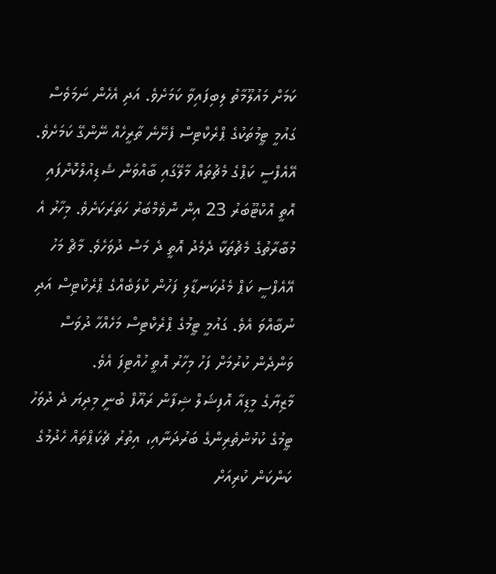ކަމަށް މައުލޫމާތު ލިބިފައިވާ ކަމަށެވެ. އަދި އެހެން ނަމަވެސް ގައުމީ ޓީމުތަކުގެ ޕްރެކްޓިސް ފެށޭނެ ތާރީހެއް ނޭންގޭ ކަމަށެވެ.
އޭއެފްސީ ކަޕްގެ މެޗުތައް މާލޭގައި ބާއްވަން ޝެޑިއުލްކޮށްފައި އޮތީ އޮކްޓޫބަރު 23 އިން ނޮވެމްބަރު ހަތަރަކަށެވެ. މިހާރު އެ މުބާރާތުގެ މެޗުތަކާ ދެމެދު އޮތީ ދެ މަސް ދުވަހެވެ. މާޗް މަހު އޭއެފްސީ ކަޕް މެދުކަނޑާލި ފަހުން ކްލަބެއްގެ ޕްރެކްޓިސް އަދި ނުބާއްވަ އެވެ. ގައުމީ ޓީމުގެ ޕްރެކްޓިސް މަހެއްހާ ދުވަސް ވަންދެން ކުރުމަށް ފަހު މިހާރު އޮތީ ހުއްޓިފަ އެވެ.
މާޒިޔާގެ މީޑިއާ އޮފިޝަލް ޝިފާން ރައޫފް ބުނީ މިދިޔަ ދެ ދުވަހު ޓީމުގެ ކުޅުންތެރިންގެ ބަރުދަނާއި، އިތުރު ޗެކަޕްތައް ހެދުމުގެ ކަންކަން ކުރިއަށް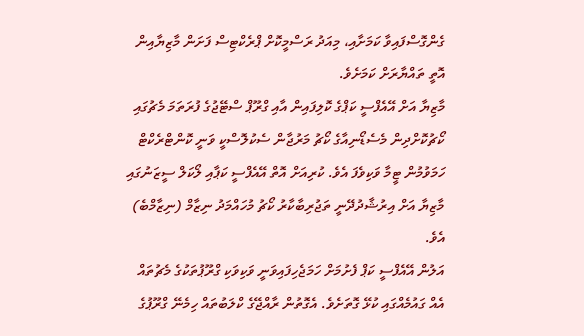ގެންގޮސްފައިވާ ކަމަށާއި، މިއަދު ރަސްމީކޮށް ޕްރެކްޓިސް ފަށަން މާޒިޔާއިން އޮތީ ތައްޔާރަށް ކަމަށެވެ.
މާޒިޔާ އަށް އޭއެފްސީ ކަޕްގެ ކޮލިފައިން އާއި ގްރޫޕް ސްޓޭޖުގެ ފުރަތަމަ މެޗުގައި ކޯޗުކޮށްދިން މެސެޑޯނިއާގެ ކޯޗު މަރުޖާން ސެކުލޮސްކީ ވަނީ ކޮންޓްރެކްޓް ހަމަވުމުން ޓީމާ ވަކިވެފަ އެވެ. ކުރިއަށް އޮތް އޭއެފްސީ ކަޕާއި ލޯކަލް ސީޒަނުގައި މާޒިޔާ އަށް އިރުޝާދުދޭނީ ތަޖުރިބާކާރު ކޯޗު މުހައްމަދު ނިޒާމް (ނިޒާމްބެ) އެވެ.
އަލުން އޭއެފްސީ ކަޕް ފެށުމަށް ހަމަޖެހިފައިވަނީ ވަކިވަކި ގްރޫޕުތަކުގެ މެޗުތައް އެއް ގައުމެއްގައި ކުޅޭ ގޮތަށެވެ. އެގޮތުން ރާއްޖޭގެ ކްލަބުތައް ހިމެނޭ ގްރޫޕުގެ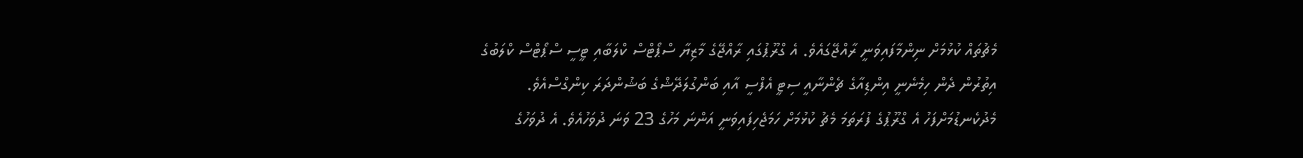މެޗުތައް ކުޅުމަށް ނިންމާފައިވަނީ ރާއްޖޭގައެވެ. އެ ގްރޫޕުގައި ރާއްޖޭގެ މާޒިޔާ ސްޕޯޓްސް ކްލަބާއި ޓީސީ ސްޕޯޓްސް ކްލަބުގެ އިތުރުން ދެން ހިމެނެނީ އިންޑިއާގެ ޗެންނާއީ ސިޓީ އެފްސީ އާއި ބަންގުލަދޭޝްގެ ބަޝުންދަރަ ކިންގްސްއެވެ.
މެދުކެނޑުމަށްފަހު އެ ގްރޫޕުގެ ފުރަތަމަ މެޗު ކުޅުމަށް ހަމަޖެހިފައިވަނީ އަންނަ މަހުގެ 23 ވަނަ ދުވަހުއެވެ. އެ ދުވަހުގެ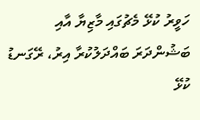ހަވީރު ކުޅޭ މެޗުގައި މާޒިޔާ އާއި ބަޝުންދަރަ ބައްދަލުކުރާ އިރު، ރޭގަނޑު ކުޅޭ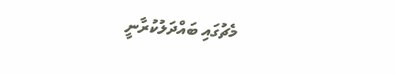މެޗުގައި ބައްދަލުކުރާނީ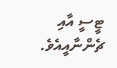ޓީސީ އާއި ޗެންނާއީއެވެ.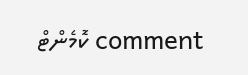comment ކޮމެންޓް